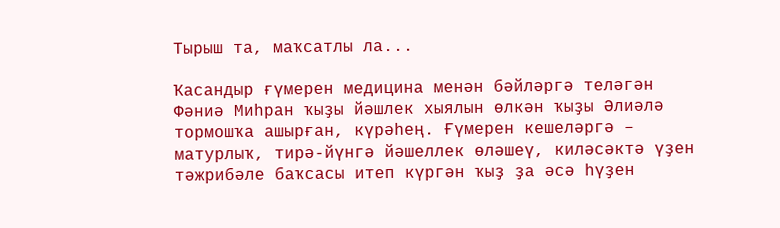Тырыш та, маҡсатлы ла...

Ҡасандыр ғүмерен медицина менән бәйләргә теләгән Фәниә Миһран ҡыҙы йәшлек хыялын өлкән ҡыҙы Әлиәлә тормошҡа ашырған, күрәһең. Ғүмерен кешеләргә – матурлыҡ, тирә-йүнгә йәшеллек өләшеү, киләсәктә үҙен тәжрибәле баҡсасы итеп күргән ҡыҙ ҙа әсә һүҙен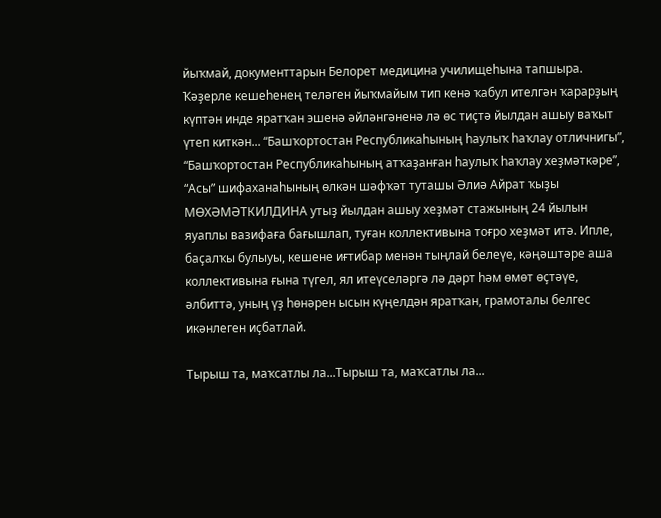йыҡмай, документтарын Белорет медицина училищеһына тапшыра. Ҡәҙерле кешеһенең теләген йыҡмайым тип кенә ҡабул ителгән ҡарарҙың күптән инде яратҡан эшенә әйләнгәненә лә өс тиҫтә йылдан ашыу ваҡыт үтеп киткән... “Башҡортостан Республикаһының һаулыҡ һаҡлау отличнигы”, “Башҡортостан Республикаһының атҡаҙанған һаулыҡ һаҡлау хеҙмәткәре”, “Асы” шифаханаһының өлкән шәфҡәт туташы Әлиә Айрат ҡыҙы МӨХӘМӘТКИЛДИНА утыҙ йылдан ашыу хеҙмәт стажының 24 йылын яуаплы вазифаға бағышлап, туған коллективына тоғро хеҙмәт итә. Ипле, баҫалҡы булыуы, кешене иғтибар менән тыңлай белеүе, кәңәштәре аша коллективына ғына түгел, ял итеүселәргә лә дәрт һәм өмөт өҫтәүе, әлбиттә, уның үҙ һөнәрен ысын күңелдән яратҡан, грамоталы белгес икәнлеген иҫбатлай.

Тырыш та, маҡсатлы ла...Тырыш та, маҡсатлы ла...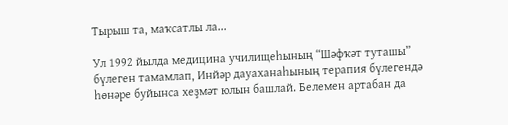Тырыш та, маҡсатлы ла...

Ул 1992 йылда медицина училищеһының “Шәфҡәт туташы” бүлеген тамамлап, Инйәр дауаханаһының терапия бүлегендә һөнәре буйынса хеҙмәт юлын башлай. Белемен артабан да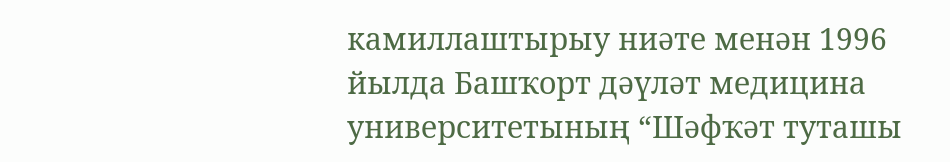камиллаштырыу ниәте менән 1996 йылда Башҡорт дәүләт медицина университетының “Шәфҡәт туташы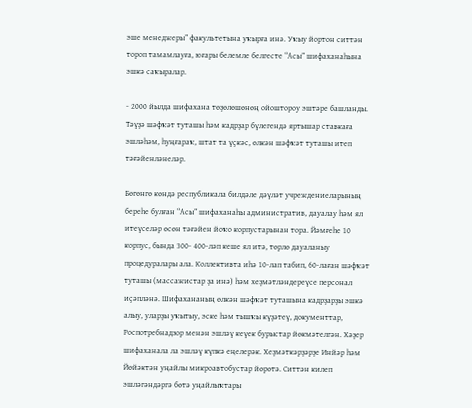эше менеджеры” факультетына уҡырға инә. Уҡыу йортон ситтән тороп тамамлауға, юғары белемле белгесте “Асы” шифаханаһына эшкә саҡыралар.

- 2000 йылда шифахана төҙөлөшөнөң ойоштороу эштәре башланды. Тәүҙә шәфҡәт туташы һәм кадрҙар бүлегендә яртышар ставкаға эшләһәм, һуңғараҡ, штат та үҫкәс, өлкән шәфҡәт туташы итеп тәғәйенләнеләр.

Бөгөнгө көндә республикала билдәле дәүләт учреждениеларының береһе булған “Асы” шифаханаһы административ, дауалау һәм ял итеүселәр өсөн тәғәйен йоҡо корпустарынан тора. Йәмғеһе 10 корпус, бында 300- 400-ләп кеше ял итә, төрлө дауаланыу процедуралары ала. Коллективта иһә 10-лап табип, 60-лаған шәфҡәт туташы (массажистар ҙа инә) һәм хеҙмәтләндереүсе персонал иҫәпләнә. Шифахананың өлкән шәфҡәт туташына кадрҙарҙы эшкә алыу, уларҙы уҡытыу, эске һәм тышҡы күҙәтеү, документтар, Роспотребнадзор менән эшләү кеүек бурыстар йөкмәтелгән. Хәҙер шифаханала ла эшләү күпкә еңелерәк. Хеҙмәткәрҙәрҙе Инйәр һәм Йөйәктән уңайлы микроавтобустар йөрөтә. Ситтән килеп эшләгәндәргә бөтә уңайлыҡтары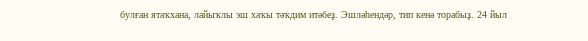булған ятаҡхана, лайыҡлы эш хаҡы тәҡдим итәбеҙ. Эшләһендәр, тип кенә торабыҙ. 24 йыл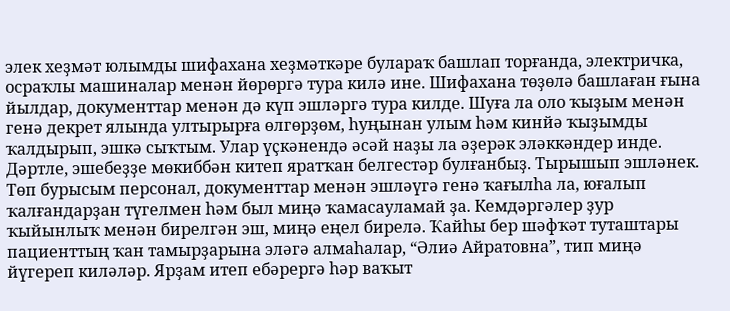элек хеҙмәт юлымды шифахана хеҙмәткәре булараҡ башлап торғанда, электричка, осраҡлы машиналар менән йөрөргә тура килә ине. Шифахана төҙөлә башлаған ғына йылдар, документтар менән дә күп эшләргә тура килде. Шуға ла оло ҡыҙым менән генә декрет ялында ултырырға өлгөрҙөм, һуңынан улым һәм кинйә ҡыҙымды ҡалдырып, эшкә сыҡтым. Улар үҫкәнендә әсәй наҙы ла әҙерәк эләккәндер инде. Дәртле, эшебеҙҙе мөкиббән китеп яратҡан белгестәр булғанбыҙ. Тырышып эшләнек. Төп бурысым персонал, документтар менән эшләүгә генә ҡағылһа ла, юғалып ҡалғандарҙан түгелмен һәм был миңә ҡамасауламай ҙа. Кемдәргәлер ҙур ҡыйынлыҡ менән бирелгән эш, миңә еңел бирелә. Ҡайһы бер шәфҡәт туташтары пациенттың ҡан тамырҙарына эләгә алмаһалар, “Әлиә Айратовна”, тип миңә йүгереп киләләр. Ярҙам итеп ебәрергә һәр ваҡыт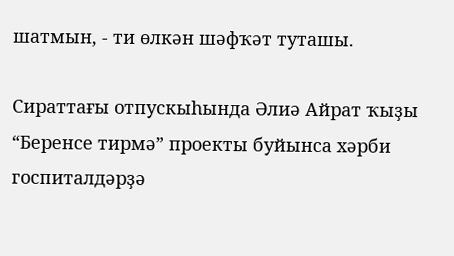шатмын, - ти өлкән шәфҡәт туташы.

Сираттағы отпускыһында Әлиә Айрат ҡыҙы “Беренсе тирмә” проекты буйынса хәрби госпиталдәрҙә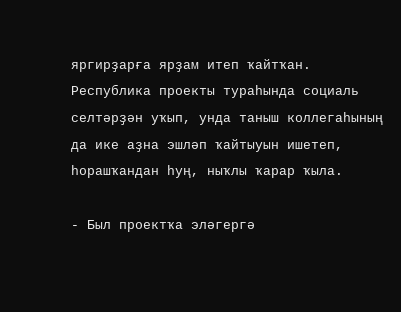яргирҙарға ярҙам итеп ҡайтҡан. Республика проекты тураһында социаль селтәрҙән уҡып, унда таныш коллегаһының да ике аҙна эшләп ҡайтыуын ишетеп, һорашҡандан һуң, ныҡлы ҡарар ҡыла.

- Был проектҡа эләгергә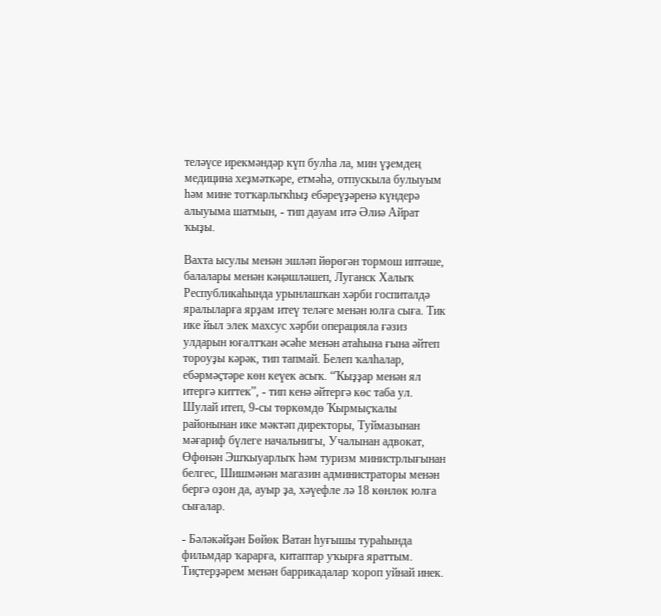теләүсе ирекмәндәр күп булһа ла, мин үҙемдең медицина хеҙмәткәре, етмәһә, отпускыла булыуым һәм мине тотҡарлыҡһыҙ ебәреүҙәренә күндерә алыуыма шатмын, - тип дауам итә Әлиә Айрат ҡыҙы.

Вахта ысулы менән эшләп йөрөгән тормош иптәше, балалары менән кәңәшләшеп, Луганск Халыҡ Республикаһында урынлашҡан хәрби госпиталдә яралыларға ярҙам итеү теләге менән юлға сыға. Тик ике йыл элек махсус хәрби операцияла ғәзиз улдарын юғалтҡан әсәһе менән атаһына ғына әйтеп тороуҙы кәрәк, тип тапмай. Белеп ҡалһалар, ебәрмәҫтәре көн кеүек асыҡ. “Ҡыҙҙар менән ял итергә киттек”, - тип кенә әйтергә көс таба ул. Шулай итеп, 9-сы төркөмдө Ҡырмыҫҡалы районынан ике мәктәп директоры, Туймазынан мәғариф бүлеге начальнигы, Учалынан адвокат, Өфөнән Эшҡыуарлыҡ һәм туризм министрлығынан белгес, Шишмәнән магазин администраторы менән бергә оҙон да, ауыр ҙа, хәүефле лә 18 көнлөк юлға сығалар.

- Бәләкәйҙән Бөйөк Ватан һуғышы тураһында фильмдар ҡарарға, китаптар уҡырға яраттым. Тиҫтерҙәрем менән баррикадалар ҡороп уйнай инек.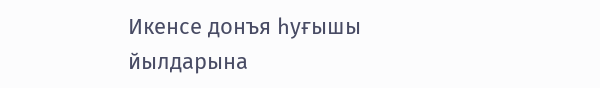Икенсе донъя һуғышы йылдарына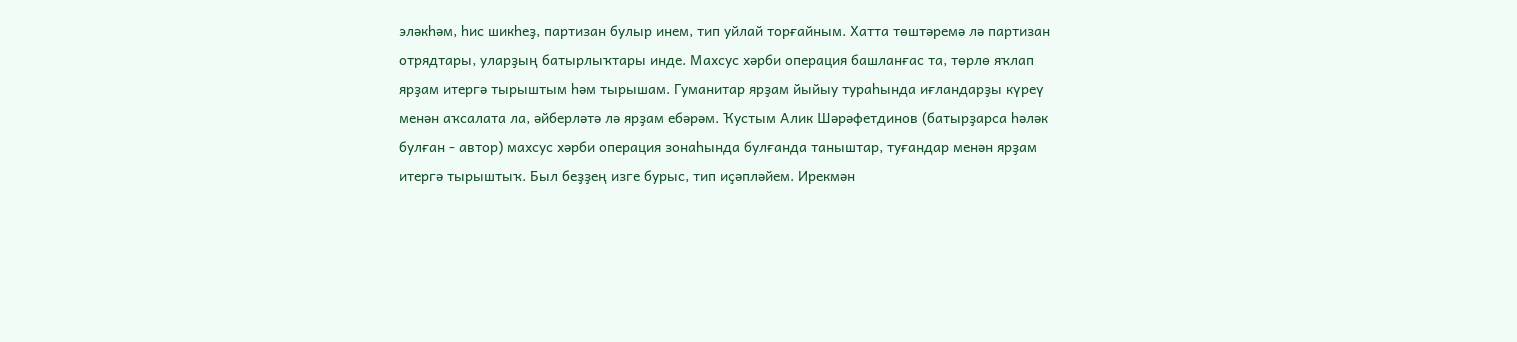эләкһәм, һис шикһеҙ, партизан булыр инем, тип уйлай торғайным. Хатта төштәремә лә партизан отрядтары, уларҙың батырлыҡтары инде. Махсус хәрби операция башланғас та, төрлө яҡлап ярҙам итергә тырыштым һәм тырышам. Гуманитар ярҙам йыйыу тураһында иғландарҙы күреү менән аҡсалата ла, әйберләтә лә ярҙам ебәрәм. Ҡустым Алик Шәрәфетдинов (батырҙарса һәләк булған - автор) махсус хәрби операция зонаһында булғанда таныштар, туғандар менән ярҙам итергә тырыштыҡ. Был беҙҙең изге бурыс, тип иҫәпләйем. Ирекмән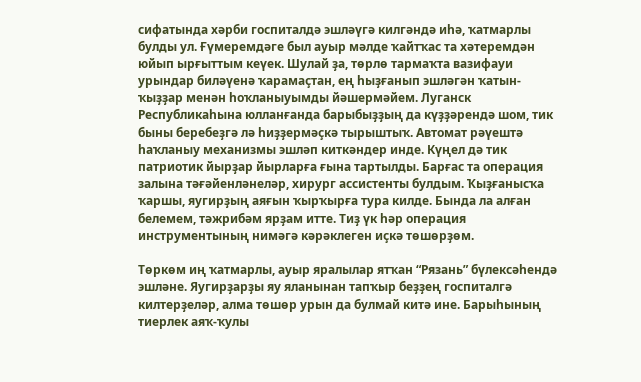сифатында хәрби госпиталдә эшләүгә килгәндә иһә, ҡатмарлы булды ул. Ғүмеремдәге был ауыр мәлде ҡайтҡас та хәтеремдән юйып ырғыттым кеүек. Шулай ҙа, төрлө тармаҡта вазифауи урындар биләүенә ҡарамаҫтан, ең һыҙғанып эшләгән ҡатын-ҡыҙҙар менән һоҡланыуымды йәшермәйем. Луганск Республикаһына юлланғанда барыбыҙҙың да күҙҙәрендә шом, тик быны беребеҙгә лә һиҙҙермәҫкә тырыштыҡ. Автомат рәүештә һаҡланыу механизмы эшләп киткәндер инде. Күңел дә тик патриотик йырҙар йырларға ғына тартылды. Барғас та операция залына тәғәйенләнеләр, хирург ассистенты булдым. Ҡыҙғанысҡа ҡаршы, яугирҙың аяғын ҡырҡырға тура килде. Бында ла алған белемем, тәжрибәм ярҙам итте. Тиҙ үк һәр операция инструментының нимәгә кәрәклеген иҫкә төшөрҙөм.

Төркөм иң ҡатмарлы, ауыр яралылар ятҡан “Рязань” бүлексәһендә эшләне. Яугирҙарҙы яу яланынан тапҡыр беҙҙең госпиталгә килтерҙеләр, алма төшөр урын да булмай китә ине. Барыһының тиерлек аяҡ-ҡулы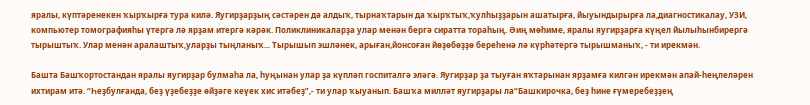яралы, күптәренекен ҡырҡырға тура килә. Яугирҙарҙың сәстәрен дә алдыҡ, тырнаҡтарын да ҡырҡтыҡ,ҡулһыҙҙарын ашатырға, йыуындырырға ла,диагностикалау, УЗИ, компьютер томографияһы үтергә лә ярҙам итергә кәрәк. Поликлиникаларҙа улар менән бергә сиратта тораһың. Әиң мөһиме, яралы яугирҙарға күңел йылыһынбирергә тырыштыҡ. Улар менән аралаштыҡ,уларҙы тыңланыҡ... Тырышып эшләнек, арыған,йонсоған йөҙөбөҙҙө береһенә лә күрһәтергә тырышманыҡ, - ти ирекмән.

Башта Башҡортостандан яралы яугирҙар булмаһа ла, һуңынан улар ҙа күпләп госпиталгә эләгә. Яугирҙар ҙа тыуған яҡтарынан ярҙамға килгән ирекмән апай-һеңлеләрен ихтирам итә. “Һеҙбулғанда, беҙ үҙебеҙҙе өйҙәге кеүек хис итәбеҙ”,- ти улар ҡыуанып. Башҡа милләт яугирҙары ла“Башкирочка, беҙ һине ғүмеребеҙҙең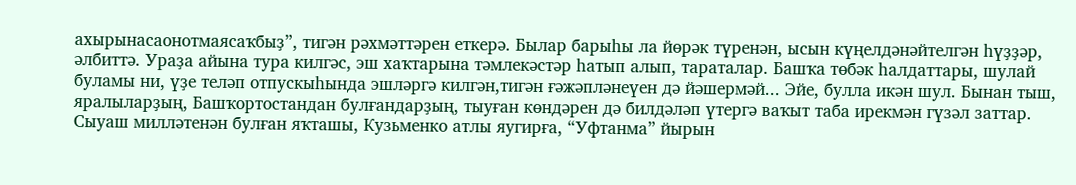ахырынасаонотмаясаҡбыҙ”, тигән рәхмәттәрен еткерә. Былар барыһы ла йөрәк түренән, ысын күңелдәнәйтелгән һүҙҙәр, әлбиттә. Ураҙа айына тура килгәс, эш хаҡтарына тәмлекәстәр һатып алып, тараталар. Башҡа төбәк һалдаттары, шулай буламы ни, үҙе теләп отпускыһында эшләргә килгән,тигән ғәжәпләнеүен дә йәшермәй... Эйе, булла икән шул. Бынан тыш, яралыларҙың, Башҡортостандан булғандарҙың, тыуған көндәрен дә билдәләп үтергә ваҡыт таба ирекмән гүзәл заттар. Сыуаш милләтенән булған яҡташы, Кузьменко атлы яугирға, “Уфтанма” йырын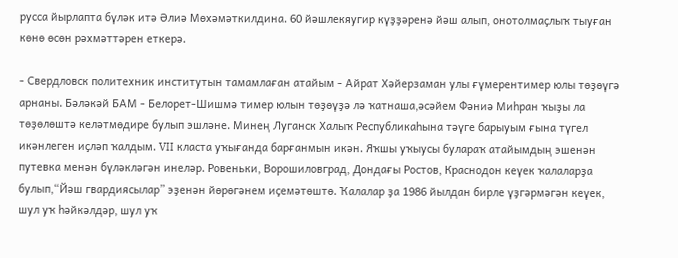русса йырлапта бүләк итә Әлиә Мөхәмәткилдина. 60 йәшлекяугир күҙҙәренә йәш алып, онотолмаҫлыҡ тыуған көнө өсөн рәхмәттәрен еткерә.

- Свердловск политехник институтын тамамлаған атайым - Айрат Хәйерзаман улы ғүмерентимер юлы төҙөүгә арнаны. Бәләкәй БАМ - Белорет-Шишмә тимер юлын төҙөүҙә лә ҡатнаша,әсәйем Фәниә Миһран ҡыҙы ла төҙөлөштә келәтмөдире булып эшләне. Минең Луганск Халыҡ Республикаһына тәүге барыуым ғына түгел икәнлеген иҫләп ҡалдым. VII класта уҡығанда барғанмын икән. Яҡшы уҡыусы булараҡ атайымдың эшенән путевка менән бүләкләгән инеләр. Ровеньки, Ворошиловград, Дондағы Ростов, Краснодон кеүек ҡалаларҙа булып,“Йәш гвардиясылар” эҙенән йөрөгәнем иҫемәтөштө. Ҡалалар ҙа 1986 йылдан бирле үҙгәрмәгән кеүек, шул уҡ һәйкәлдәр, шул уҡ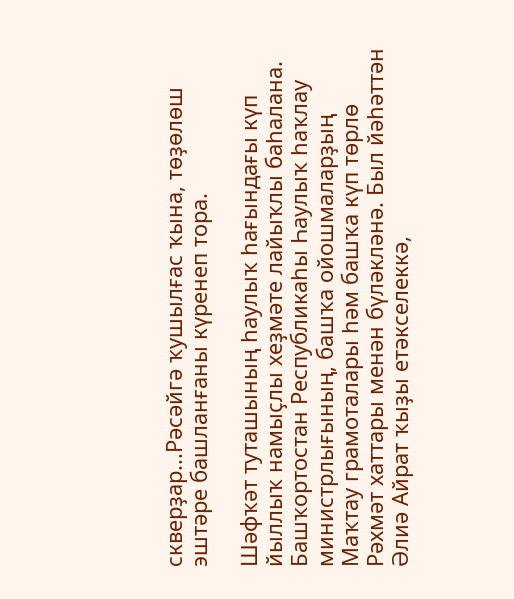скверҙар...Рәсәйгә ҡушылғас ҡына, төҙөлөш эштәре башланғаны күренеп тора.

Шәфҡәт туташының һаулыҡ һағындағы күп йыллыҡ намыҫлы хеҙмәте лайыҡлы баһалана. Башҡортостан Республикаһы Һаулыҡ һаҡлау министрлығының, башҡа ойошмаларҙың Маҡтау грамоталары һәм башҡа күп төрлө Рәхмәт хаттары менән бүләкләнә. Был йәһәттән Әлиә Айрат ҡыҙы етәкселеккә,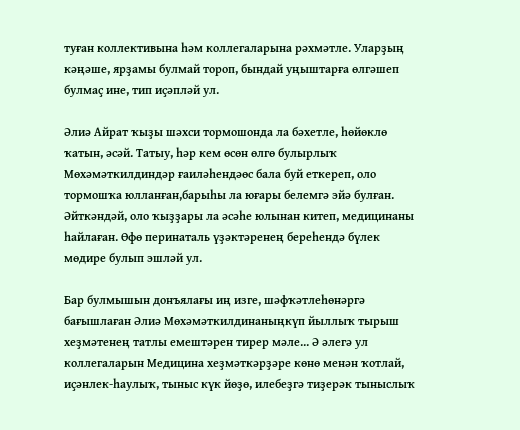туған коллективына һәм коллегаларына рәхмәтле. Уларҙың кәңәше, ярҙамы булмай тороп, бындай уңыштарға өлгәшеп булмаҫ ине, тип иҫәпләй ул.

Әлиә Айрат ҡыҙы шәхси тормошонда ла бәхетле, һөйөклө ҡатын, әсәй. Татыу, һәр кем өсөн өлгө булырлыҡ Мөхәмәткилдиндәр ғаиләһендәөс бала буй еткереп, оло тормошҡа юлланған,барыһы ла юғары белемгә эйә булған. Әйткәндәй, оло ҡыҙҙары ла әсәһе юлынан китеп, медицинаны һайлаған. Өфө перинаталь үҙәктәренең береһендә бүлек мөдире булып эшләй ул.

Бар булмышын донъялағы иң изге, шәфҡәтлеһөнәргә бағышлаған Әлиә Мөхәмәткилдинаныңкүп йыллыҡ тырыш хеҙмәтенең татлы емештәрен тирер мәле... Ә әлегә ул коллегаларын Медицина хеҙмәткәрҙәре көнө менән ҡотлай, иҫәнлек-һаулыҡ, тыныс күк йөҙө, илебеҙгә тиҙерәк тыныслыҡ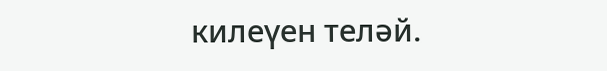килеүен теләй.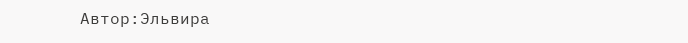Автор:Эльвира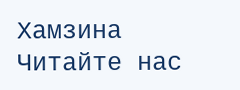Хамзина
Читайте нас